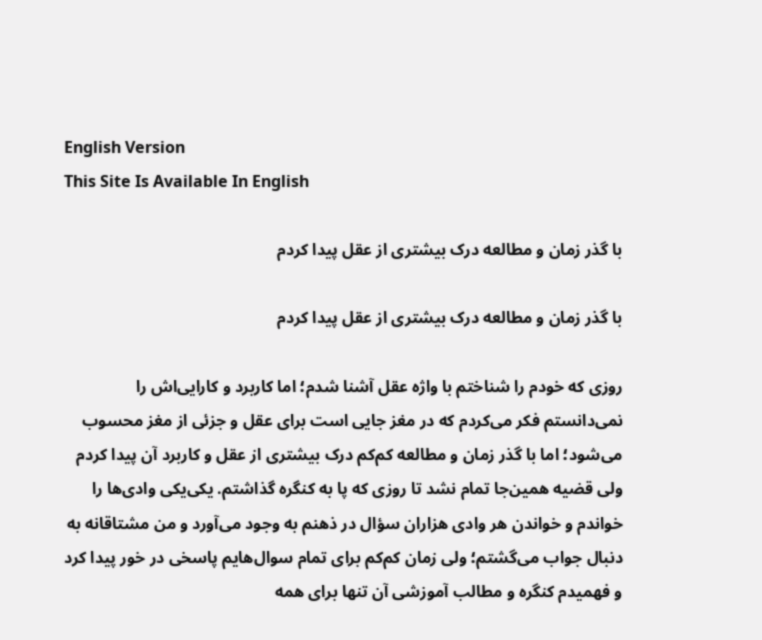English Version
This Site Is Available In English

با گذر زمان و مطالعه درک بیشتری از عقل پیدا کردم

با گذر زمان و مطالعه درک بیشتری از عقل پیدا کردم

روزی که خودم را شناختم با واژه عقل آشنا شدم؛ اما کاربرد و کارایی‌اش را نمی‌دانستم فکر می‌کردم که در مغز جایی است برای عقل و جزئی از مغز محسوب می‌شود؛ اما با گذر زمان و مطالعه کم‌کم درک بیشتری از عقل و کاربرد آن پیدا کردم ولی قضیه همین‌جا تمام نشد تا روزی که پا به کنگره گذاشتم. یکی‌یکی وادی‌ها را خواندم و خواندن هر وادی هزاران سؤال در ذهنم به وجود می‌آورد و من مشتاقانه به دنبال جواب می‌گشتم؛ ولی زمان کم‌کم برای تمام سوال‌هایم پاسخی در خور پیدا کرد و فهمیدم کنگره و مطالب آموزشی آن تنها برای همه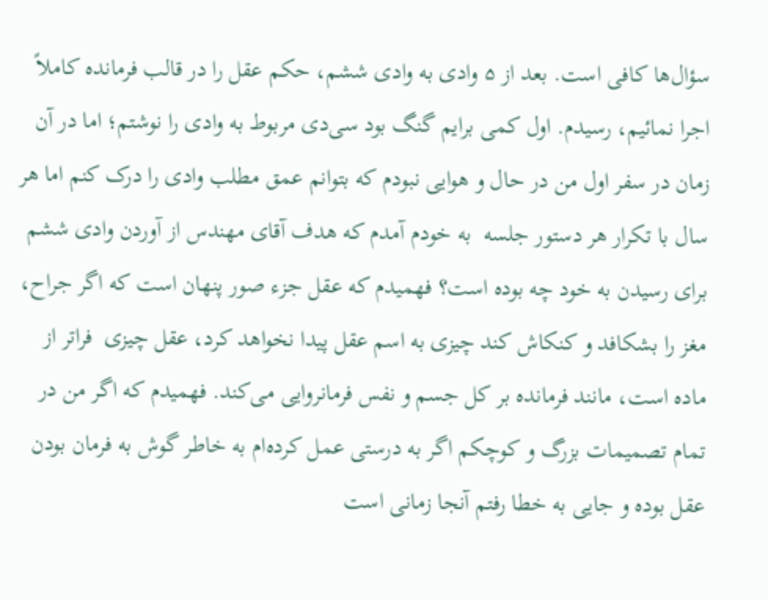سؤال‌ها کافی است‌. بعد از ۵ وادی به وادی ششم، حکم عقل را در قالب فرمانده کاملاً اجرا نمائیم، رسیدم‌. اول کمی برایم گنگ بود سی‌دی مربوط به وادی را نوشتم؛ اما در آن زمان در سفر اول من در حال و هوایی نبودم که بتوانم عمق مطلب وادی را درک کنم اما هر سال با تکرار هر دستور جلسه  به خودم آمدم که هدف آقای مهندس از آوردن وادی ششم برای رسیدن به خود چه بوده است؟ فهمیدم که عقل جزء صور پنهان است که اگر جراح، مغز را بشکافد و کنکاش کند چیزی به اسم عقل پیدا نخواهد کرد‌، عقل چیزی  فراتر از ماده است، مانند فرمانده بر کل جسم و نفس فرمانروایی می‌کند‌. فهمیدم که اگر من در تمام‌ تصمیمات بزرگ و کوچکم اگر به درستی عمل کرده‌ام به خاطر گوش به فرمان بودن عقل بوده و جایی به خطا رفتم آنجا زمانی است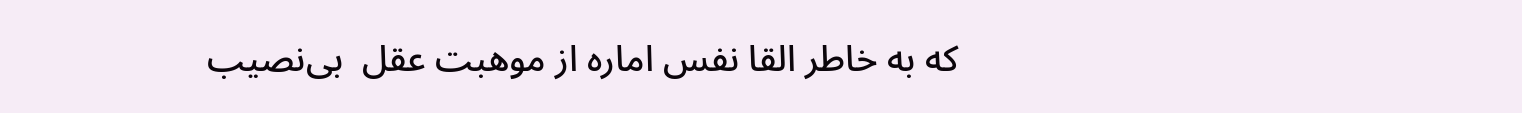که به خاطر القا نفس اماره از موهبت عقل  بی‌نصیب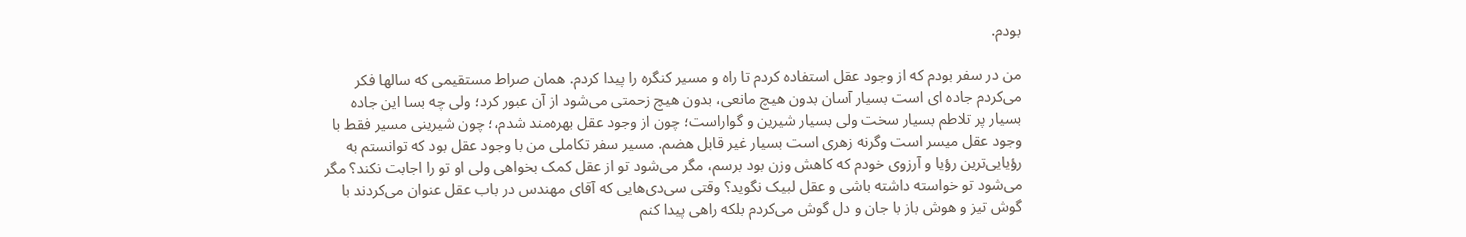بودم‌.

من در سفر بودم که از وجود عقل استفاده کردم تا راه و مسیر کنگره را پیدا کردم. همان صراط مستقیمی که سالها فکر می‌کردم جاده ای است بسیار آسان بدون هیچ مانعی، بدون هیچ زحمتی می‌شود از آن عبور کرد؛ ولی چه بسا این جاده بسیار پر تلاطم بسیار سخت ولی بسیار شیرین و گواراست؛ چون از وجود عقل بهره‌مند شدم‌،؛ چون شیرینی مسیر فقط با وجود عقل میسر است وگرنه زهری است بسیار غیر قابل هضم. مسیر سفر تکاملی من با وجود عقل بود که توانستم به رؤیایی‌ترین رؤیا و آرزوی خودم که کاهش وزن بود برسم‌، مگر می‌شود تو از عقل کمک بخواهی ولی او تو را اجابت نکند‌‌؟ مگر می‌شود تو خواسته داشته باشی و عقل لبیک نگوید؟‌ وقتی سی‌دی‌هایی که آقای مهندس در باب عقل عنوان می‌کردند با گوش تیز و هوش باز با جان و دل گوش می‌کردم بلکه راهی پیدا کنم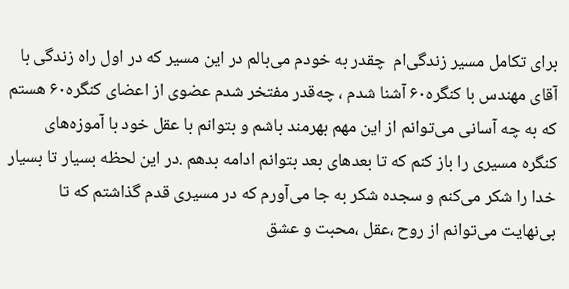برای تکامل مسیر زندگی‌ام  چقدر به خودم می‌بالم در این مسیر که در اول راه زندگی با آقای مهندس با کنگره۶۰ آشنا شدم ، چه‌قدر مفتخر شدم عضوی از اعضای کنگره۶۰ هستم که به چه آسانی می‌توانم از این مهم بهرمند باشم و بتوانم با عقل خود با آموزه‌های کنگره مسیری را باز کنم که تا بعد‌های بعد بتوانم ادامه بدهم .در این لحظه بسیار تا بسیار خدا را شکر می‌کنم و سجده شکر به جا می‌آورم که در مسیری قدم گذاشتم که تا بی‌نهایت می‌توانم از روح ،عقل ،محبت و عشق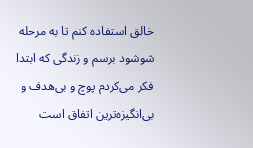خالق استفاده کنم تا به مرحله شو‌شود برسم و زندگی که ابتدا فکر می‌کردم پوچ و بی‌هدف و‌ بی‌انگیزه‌ترین اتفاق است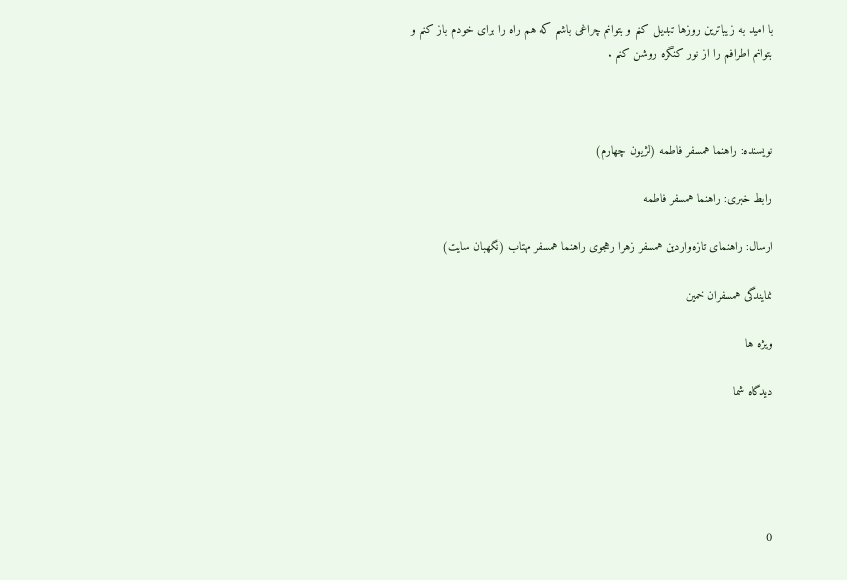با امید به زیباترین روزها تبدیل کنم و بتوانم چراغی باشم که هم راه را برای خودم باز کنم و بتوانم اطرافم را از نور کنگره روشن کنم .



نویسنده: راهنما همسفر فاطمه (لژیون چهارم)

رابط خبری: راهنما همسفر فاطمه

ارسال: راهنمای تازه‌واردین همسفر زهرا رهجوی راهنما همسفر مهتاب (نگهبان سایت)

نمایندگی همسفران خمین

ویژه ها

دیدگاه شما





0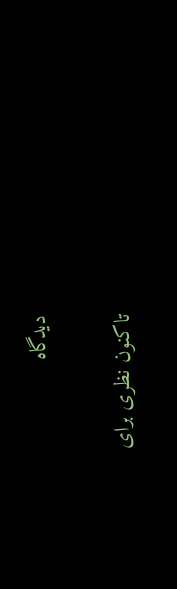دیدگاه

تاکنون نظری برای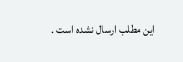این مطلب ارسال نشده است .